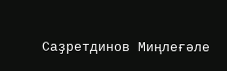Саҙретдинов Миңлеғәле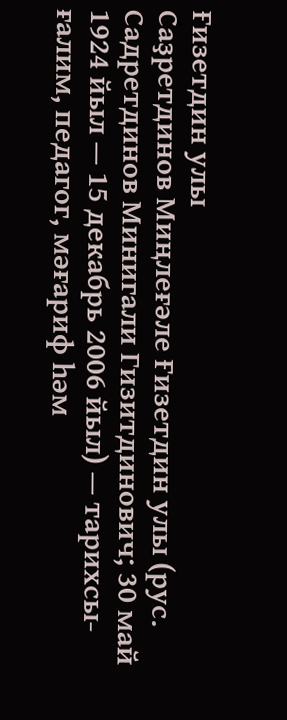Ғизетдин улы
Саҙретдинов Миңлеғәле Ғизетдин улы (рус. Садретдинов Минигали Гизитдинович; 30 май 1924 йыл — 15 декабрь 2006 йыл) — тарихсы-ғалим, педагог, мәғариф һәм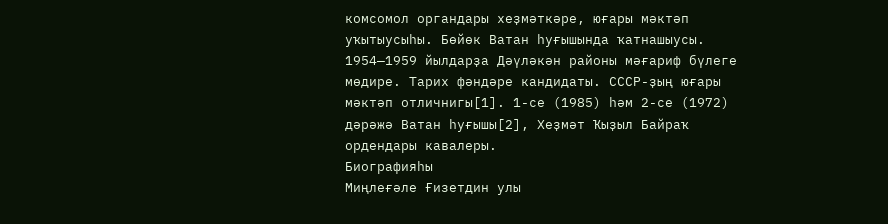комсомол органдары хеҙмәткәре, юғары мәктәп уҡытыусыһы. Бөйөк Ватан һуғышында ҡатнашыусы. 1954—1959 йылдарҙа Дәүләкән районы мәғариф бүлеге мөдире. Тарих фәндәре кандидаты. СССР-ҙың юғары мәктәп отличнигы[1]. 1-се (1985) һәм 2-се (1972) дәрәжә Ватан һуғышы[2], Хеҙмәт Ҡыҙыл Байраҡ ордендары кавалеры.
Биографияһы
Миңлеғәле Ғизетдин улы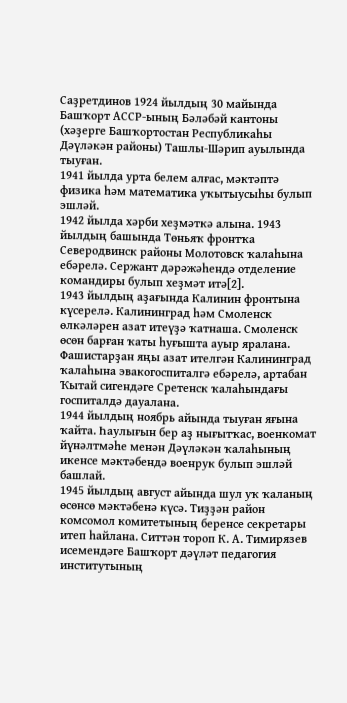Саҙретдинов 1924 йылдың 30 майында Башҡорт АССР-ының Бәләбәй кантоны (хәҙерге Башҡортостан Республикаһы Дәүләкән районы) Ташлы-Шәрип ауылында тыуған.
1941 йылда урта белем алғас, мәктәптә физика һәм математика уҡытыусыһы булып эшләй.
1942 йылда хәрби хеҙмәткә алына. 1943 йылдың башында Төньяҡ фронтҡа Северодвинск районы Молотовск ҡалаһына ебәрелә. Сержант дәрәжәһендә отделение командиры булып хеҙмәт итә[2].
1943 йылдың аҙағында Калинин фронтына күсерелә. Калининград һәм Смоленск өлкәләрен азат итеүҙә ҡатнаша. Смоленск өсөн барған ҡаты һуғышта ауыр яралана. Фашистарҙан яңы азат ителгән Калининград ҡалаһына эвакогоспиталгә ебәрелә, артабан Ҡытай сигендәге Сретенск ҡалаһындағы госпиталдә дауалана.
1944 йылдың ноябрь айында тыуған яғына ҡайта. Һаулығын бер аҙ нығытҡас, военкомат йүнәлтмәһе менән Дәүләкән ҡалаһының икенсе мәктәбендә военрук булып эшләй башлай.
1945 йылдың август айында шул уҡ ҡаланың өсөнсө мәктәбенә күсә. Тиҙҙән район комсомол комитетының беренсе секретары итеп һайлана. Ситтән тороп К. А. Тимирязев исемендәге Башҡорт дәүләт педагогия институтының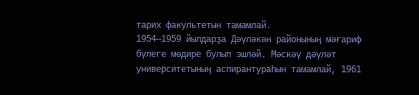тарих факультетын тамамлай.
1954—1959 йылдарҙа Дәүләкән районының мәғариф бүлеге мөдире булып эшләй. Мәскәү дәүләт университетының аспирантураһын тамамлай, 1961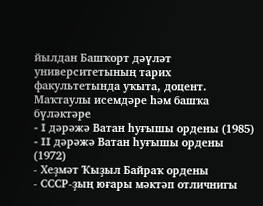йылдан Башҡорт дәүләт университетының тарих факультетында уҡыта, доцент.
Маҡтаулы исемдәре һәм башҡа бүләктәре
- I дәрәжә Ватан һуғышы ордены (1985)
- II дәрәжә Ватан һуғышы ордены (1972)
- Хеҙмәт Ҡыҙыл Байраҡ ордены
- СССР-ҙың юғары мәктәп отличнигы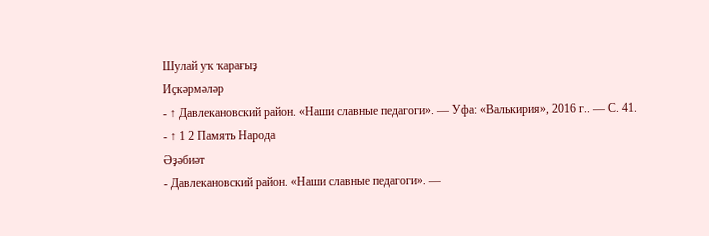Шулай уҡ ҡарағыҙ
Иҫкәрмәләр
- ↑ Давлекановский район. «Наши славные педагоги». — Уфа: «Валькирия», 2016 г.. — С. 41.
- ↑ 1 2 Память Народа
Әҙәбиәт
- Давлекановский район. «Наши славные педагоги». —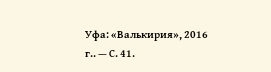Уфа: «Валькирия», 2016 г.. — С. 41.